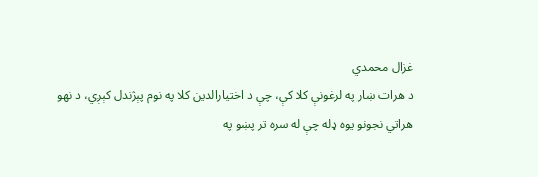غزال محمدي
د هرات ښار په لرغونې کلا کې، چې د اختیارالدین کلا په نوم پېژندل کېږي، د نهو هراتي نجونو یوه ډله چې له سره تر پښو په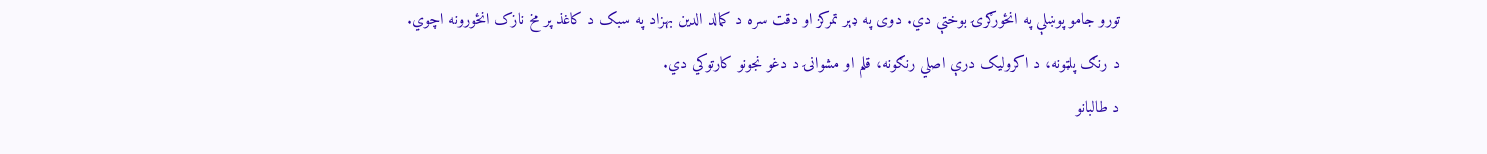تورو جامو پوښلې په انځورګرۍ بوختې دي. دوی په ډېر تمرکز او دقت سره د کمالد الدین بهزاد په سبک د کاغذ پر مخ نازک انځورونه اچوي.
د رنګ پلټونه، د اکرولیک درې اصلي رنګونه، قلم او مشوانۍ د دغو نجونو کارتوکي دي.
د طالبانو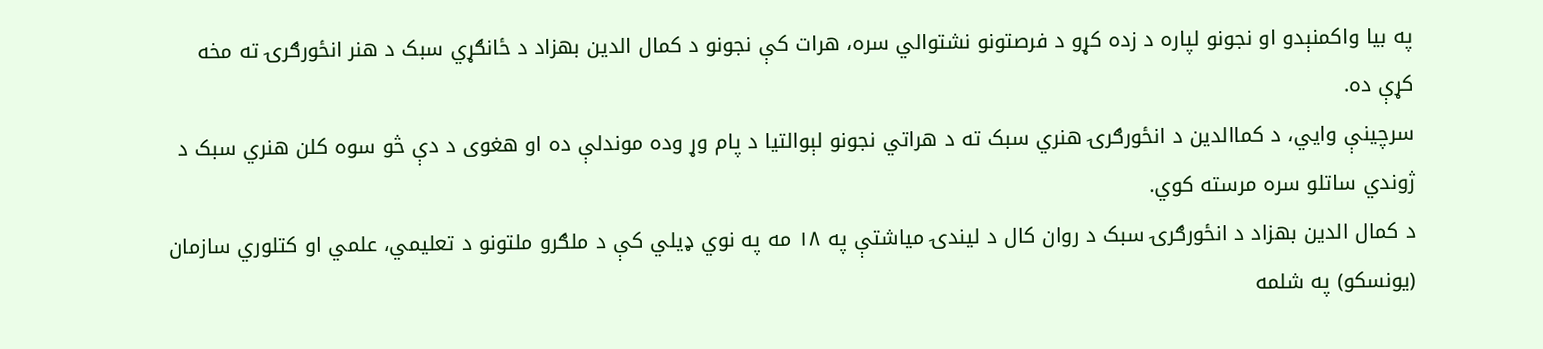په بیا واکمنېدو او نجونو لپاره د زده کړو د فرصتونو نشتوالي سره، هرات کې نجونو د کمال الدین بهزاد د ځانګړي سبک د هنر انځورګرۍ ته مخه کړې ده.
سرچینې وايي، د کماالدین د انځورګرۍ هنري سبک ته د هراتي نجونو لېوالتیا د پام وړ وده موندلې ده او هغوی د دې څو سوه کلن هنري سبک د ژوندي ساتلو سره مرسته کوي.
د کمال الدین بهزاد د انځورګرۍ سبک د روان کال د لیندۍ میاشتې په ۱۸ مه په نوي ډیلي کې د ملګرو ملتونو د تعلیمي، علمي او کتلوري سازمان (یونسکو) په شلمه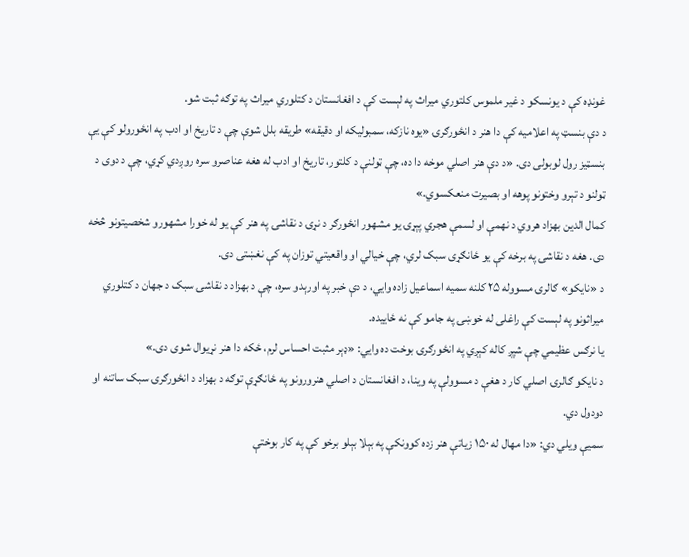غونډه کې د یونسکو د غیر ملموس کلتوري میراث په لېست کې د افغانستان د کتلوري میراث په توګه ثبت شو.
د دې بنسټ په اعلامیه کې دا هنر د انځورګرۍ «یوه نازکه، سمبولیکه او دقیقه» طریقه بلل شوې چې د تاریخ او ادب په انځورولو کې یې بنسټیز رول لوبولی دی. «د دې هنر اصلي موخه دا ده، چې ټولنې د کلتور، تاریخ او ادب له هغه عناصرو سره روږدي کړي، چې د دوی د ټولنو د تېرو وختونو پوهه او بصیرت منعکسوي.»
کمال الدین بهزاد هروي د نهمې او لسمې هجري پېړۍ یو مشهور انځورګر د نړۍ د نقاشۍ په هنر کې یو له خورا مشهورو شخصیتونو څخه دی. هغه د نقاشۍ په برخه کې یو ځانګړی سبک لري، چې خیالي او واقعیتي توزان په کې نغښتی دی.
د «نایکو» ګالرۍ مسووله ۲۵ کلنه سمیه اسماعیل زاده وايي، د دې خبر په اورېدو سره، چې د بهزاد د نقاشۍ سبک د جهان د کتلوري میراثونو په لېست کې راغلی له خوښۍ په جامو کې نه ځاییده.
یا نرګس عظیمي چې شپږ کاله کېږي په انځورګرۍ بوخت ده وايي: «ډېر مثبت احساس لرم، ځکه دا هنر نړیوال شوی دی.»
د نایکو ګالرۍ اصلي کار د هغې د مسوولې په وینا، د افغانستان د اصلي هنرورونو په ځانګړې توګه د بهزاد د انځورګرۍ سبک ساتنه او دودول دي.
سمیې ویلي دي: «دا مهال له ۱۵۰ زیاتې هنر زده کوونکې په بېلا بېلو برخو کې په کار بوختې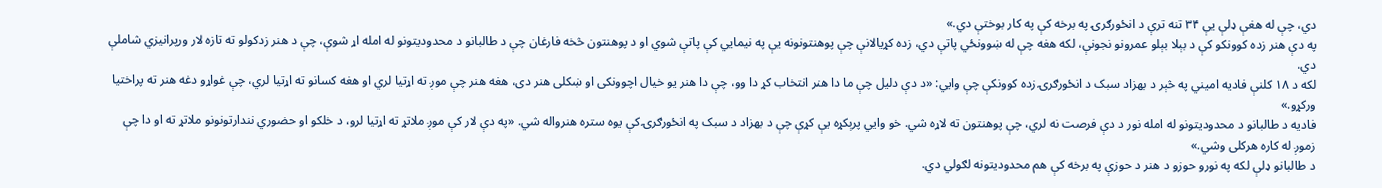دي، چې له هغې ډلې یې ۳۴ تنه ترې د انځورګرۍ په برخه کې په کار بوختې دي.»
په دې هنر زده کوونکو کې د بېلا بېلو عمرونو نجونې، لکه هغه چې له ښوونځي پاتې دي، زده کړیالانې چې پوهنتونونه یې په نیمايي کې پاتې شوي او د پوهنتون څخه فارغان چې د طالبانو د محدودیتونو له امله اړ شوې، چې د هنر زدکولو ته تازه لار ورپرانیزي شاملې دي.
لکه د ۱۸ کلنې فادیه امیني په څېر د بهزاد سبک د انځورګرۍ زده کوونکې چې وايي: «د دې دلیل چې ما دا هنر انتخاب کړ دا وو، چې دا هنر یو خیال اچوونکی او ښکلی هنر دی، هغه هنر چې موږ ته اړتیا لري او هغه کسانو ته اړتیا لري، چې غواړو دغه هنر ته پراختیا ورکړو.»
فادیه د طالبانو د محدودیتونو له امله نور د دې فرصت نه لري، چې پوهنتون ته لاړه شي. خو وايي پرېکړه یې کړې چې د بهزاد د سبک په انځورګرۍ کې یوه ستره هنرواله شي. «په دې لار کې موږ ملاتړ ته اړتیا لرو، د خلکو او حضوري نندارتونونو ملاتړ ته او دا چې زموږ له کاره هرکلی وشي.»
د طالبانو ډلې لکه په نورو حوزو د هنر د حوزې په برخه کې هم محدودیتونه لګولي دي.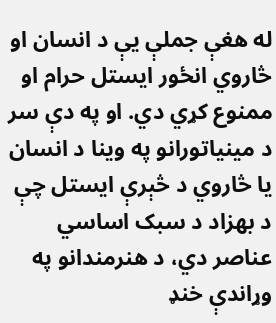له هغې جملې یې د انسان او څاروي انځور ایستل حرام او ممنوع کړي دي. او په دې سر د مینیاتورانو په وینا د انسان یا څاروي د څېرې ایستل چې د بهزاد د سبک اساسي عناصر دي، د هنرمندانو په وړاندې خنډ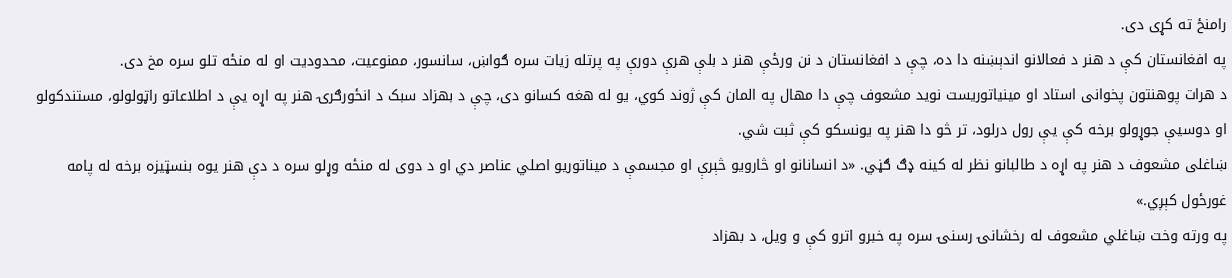رامنځ ته کړی دی.
په افغانستان کې د هنر د فعالانو اندېښنه دا ده، چې د افغانستان د نن ورځې هنر د بلې هرې دورې په پرتله زیات سره ګواښ، سانسور، ممنوعیت، محدودیت او له منځه تلو سره مخ دی.
د هرات پوهنتون پخوانی استاد او مینیاتوریست نوید مشعوف چې دا مهال په المان کې ژوند کوي، یو له هغه کسانو دی، چې د بهزاد سبک د انځورګرۍ هنر په اړه یې د اطلاعاتو راټولولو، مستندکولو او دوسیې جوړولو برخه کې یې رول درلود، تر څو دا هنر په یونسکو کې ثبت شي.
ښاغلی مشعوف د هنر په اړه د طالبانو نظر له کینه ډګ ګڼي. «د انسانانو او څارویو څېرې او مجسمې د میناتوریو اصلي عناصر دي او د دوی له منځه وړلو سره د دې هنر یوه بنسټیزه برخه له پامه غورځول کېږي.»
په ورته وخت ښاغلي مشعوف له رخشانۍ رسنۍ سره په خبرو اترو کې و ویل، د بهزاد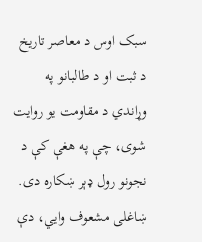سبک اوس د معاصر تاریخ د ثبت او د طالبانو په وړاندي د مقاومت یو روایت شوی، چې په هغې کې د نجونو رول ډېر ښکاره دی.
ښاغلی مشعوف وايي، دې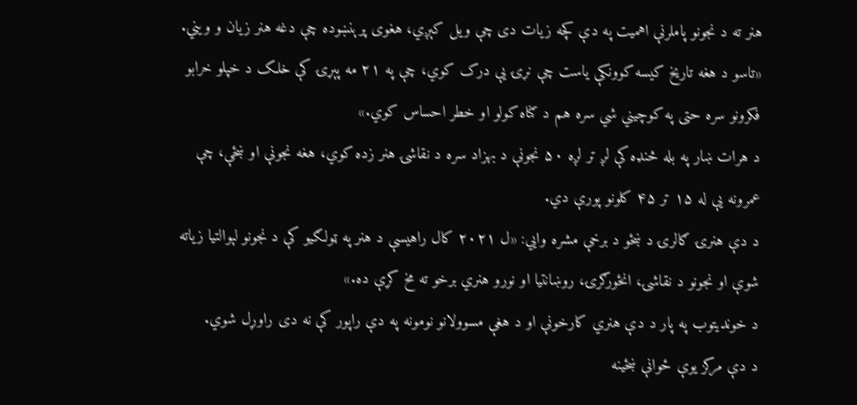هنر ته د نجونو پاملرنې اهمیت په دې کچه زیات دی چې ویل کېږي، هغوی پرېنښوده چې دغه هنر زیان و ویني. «تاسو د هغه تاریخ کیسه کوونکې یاست چې نړۍ یې درک کوي، چې په ۲۱ مه پېړۍ کې خلک د خپلو خرابو فکرونو سره حتی په کوچیني شي سره هم د ګناه کولو او خطر احساس کوي.»
د هرات ښار په بله څنډه کې لږ تر لږه ۵۰ نجونې د بهزاد سره د نقاشۍ هنر زده کوي، هغه نجونې او ښځې، چې عمرونه یې له ۱۵ تر ۴۵ کلونو پورې دي.
د دې هنرۍ ګالرۍ د ښځو د برخې مشره وايي: «ل ۲۰۲۱ کال راهیسې د هنر په ټولګیو کې د نجونو لېوالتیا زیاته شوې او نجونو د نقاشۍ، انځورګرۍ، روښانتیا او نورو هنري برخو ته مخ کړې ده.»
د خوندیتوب په پار د دې هنري کارخونې او د هغې مسوولانو نومونه په دې راپور کې نه دی راوړل شوي.
د دې مرکز یوې ځوانې ښځینه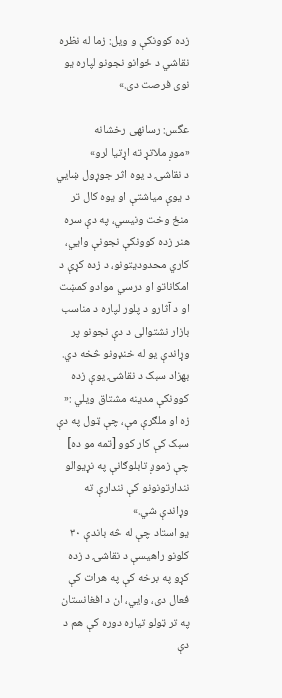زده کوونکې و ویل: زما له نظره نقاشي د ځوانو نجونو لپاره یو نوی فرصت دی.»

عگس: رسانهی رخشانه
«موږ ملاتړ ته اړتیا لرو»
د نقاشۍ د یوه اثر جوړول ښايي د یوې میاشتې او یوه کال تر منځ وخت ونیسي، په دې سره هنر زده کوونکې نجونې وايي، کاري محدودیتونو، د زده کړې د امکاناتو او درسي موادو کمښت او د آثارو د پلور لپاره د مناسب بازار نشتوالی د دې نجونو پر وړاندې یو له خنډونو څخه دي.
بهزاد سبک د نقاشۍ یوې زده کوونکې مدینه مشتاق ویلي :« زه او ملګرې مې، چې ټول په دې سبک کې کار کوو [تمه مو ده] چې زموږ تابلوګانې په نړیوالو نندارتونونو کې نندارې ته وړاندې شي.»
یو استاد چې له څه باندې ۳۰ کلونو راهیسې د نقاشۍ د زده کړو په برخه کې په هرات کې فعال دی، وايي، ان د افغانستان په تر ټولو تیاره دوره کې هم د دې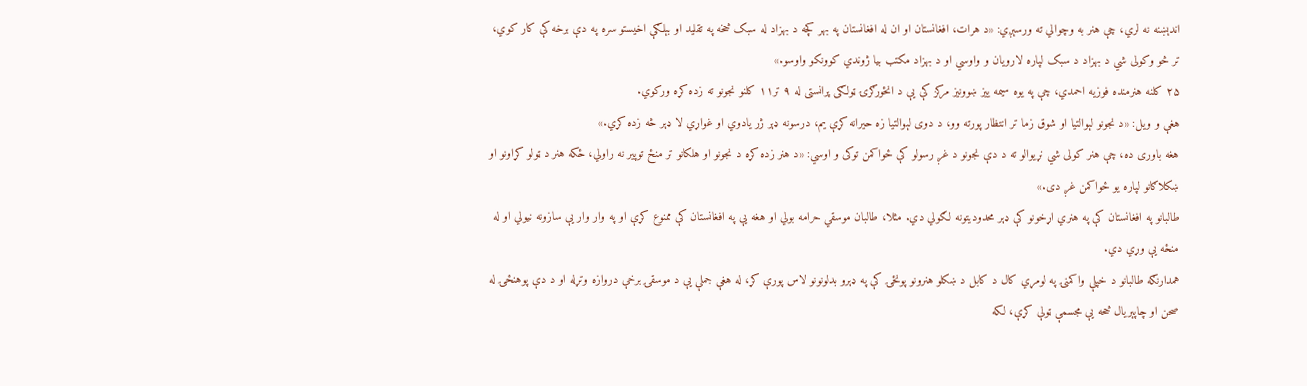اندېښنه نه لري، چې هنر به وچوالي ته ورسېږي: «د هرات، افغانستان او ان له افغانستان په بهر کچه د بهزاد له سبک څخه په تقلید او بېلګې اخیستو سره په دې برخه کې کار کوي، تر څو وکولی شي د بهزاد د سبک لپاره لارویان و واوسي او د بهزاد مکتب بیا ژوندي کوونکو واوسو.»
۲۵ کلنه هنرمنده فوزیه احمدي، چې په یوه سیمه ییز ښوونیز مرکز کې یې د انځورګرۍ ټولګی پرانستی له ۹ تر۱۱ کلنو نجونو ته زده کړه ورکوي.
هغې و ویل: «د نجونو لېوالتیا او شوق زما تر انتظار پورته وو، د دوی لېوالتیا زه حیرانه کړې یم، درسونه ډېر ژر یادوي او غواړي لا ډېر څه زده کړي.»
هغه باوری ده، چې هنر کولی شي نړیوالو ته د دې نجونو د غږ رسولو کې ځواکمن توکی و اوسي: «د هنر زده کړه د نجونو او هلکانو تر منځ توپیر نه راولي، ځکه هنر د ټولو کړاونو او ښکلاګانو لپاره یو ځواکمن غږ دی.»
طالبانو په افغانستان کې په هنري اړخونو کې ډېر محدودیتونه لګولي دي. مثلا، طالبان موسقي حرامه بولي او هغه یې په افغانستان کې ممنوع کړې او په وار وار یې سازونه نیولي او له منځه یې وړي دي.
همدارنګه طالبانو د خپلې واکمنۍ په لومړي کال د کابل د ښکلو هنرونو پونځۍ کې په ډېرو بدلونونو لاس پورې کړ، له هغې جملې یې د موسقۍ برخې دروازه وتړله او د دې پوهنځۍ له صحن او چاپېریال څحه یې مجسمې ټولې کړې، لکه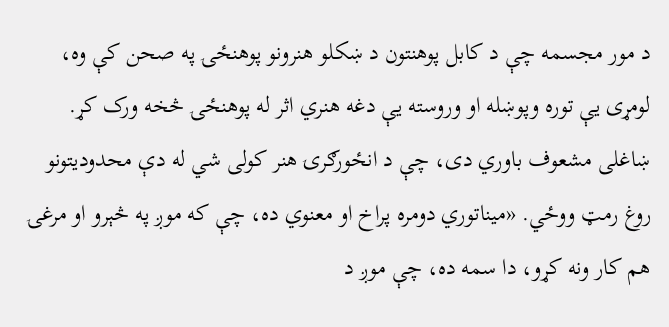د مور مجسمه چې د کابل پوهنتون د ښکلو هنرونو پوهنځۍ په صحن کې وه، لومړی یې توره وپوښله او وروسته یې دغه هنري اثر له پوهنځۍ څخه ورک کړ.
ښاغلی مشعوف باوري دی، چې د انځورګرۍ هنر کولی شي له دې محدودیتونو روغ رمټ ووځي. «میناتوري دومره پراخ او معنوي ده، چې که موږ په څېرو او مرغۍ هم کار ونه کړو، دا سمه ده، چې موږ د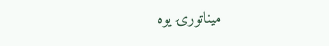میناتورۍ یوه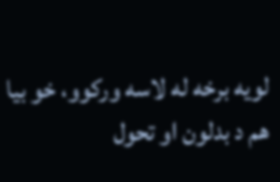لویه برخه له لاسه ورکوو، خو بیا هم د بدلون او تحول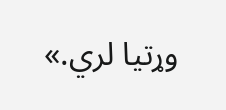وړتیا لري.»